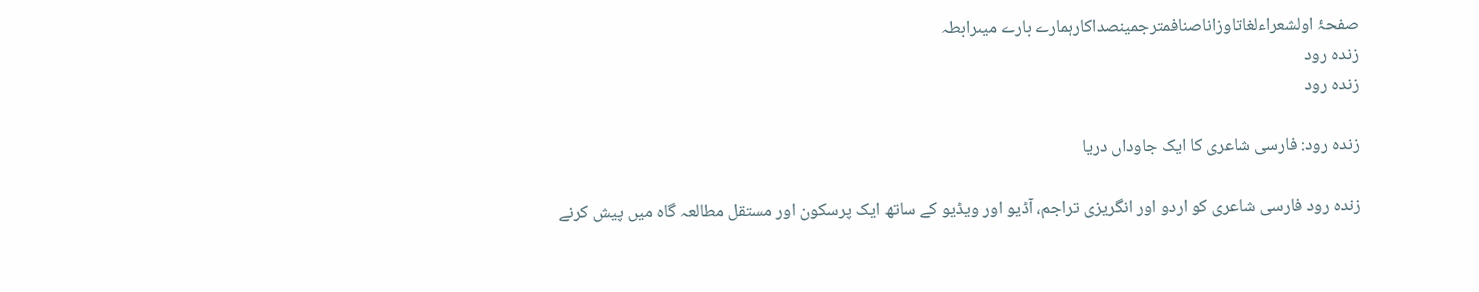صفحۂ اولشعراءلغاتاوزاناصنافمترجمینصداکارہمارے بارے میںرابطہ
زندہ رود
زندہ رود

زندہ رود: فارسی شاعری کا ایک جاوداں دریا

زندہ رود فارسی شاعری کو اردو اور انگریزی تراجم، آڈیو اور ویڈیو کے ساتھ ایک پرسکون اور مستقل مطالعہ گاہ میں پیش کرنے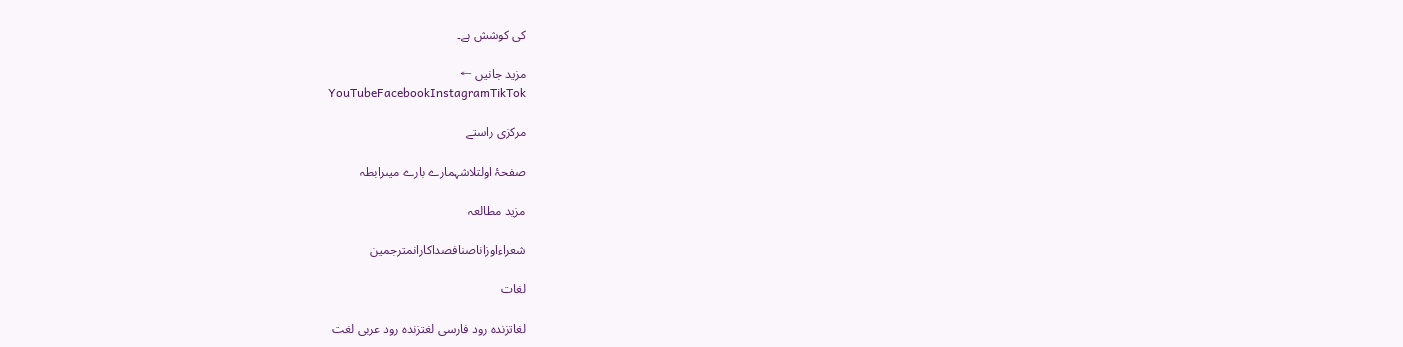کی کوشش ہے۔

مزید جانیں ←
YouTubeFacebookInstagramTikTok

مرکزی راستے

صفحۂ اولتلاشہمارے بارے میںرابطہ

مزید مطالعہ

شعراءاوزاناصنافصداکارانمترجمین

لغات

لغاتزندہ رود فارسی لغتزندہ رود عربی لغت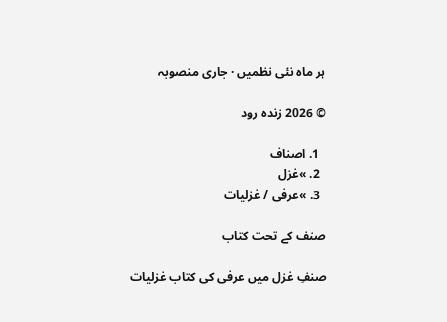ہر ماہ نئی نظمیں · جاری منصوبہ

© 2026 زندہ رود

  1. اصناف
  2. »غزل
  3. »عرفی / غزلیات

صنف کے تحت کتاب

صنفِ غزل میں عرفی کی کتاب غزلیات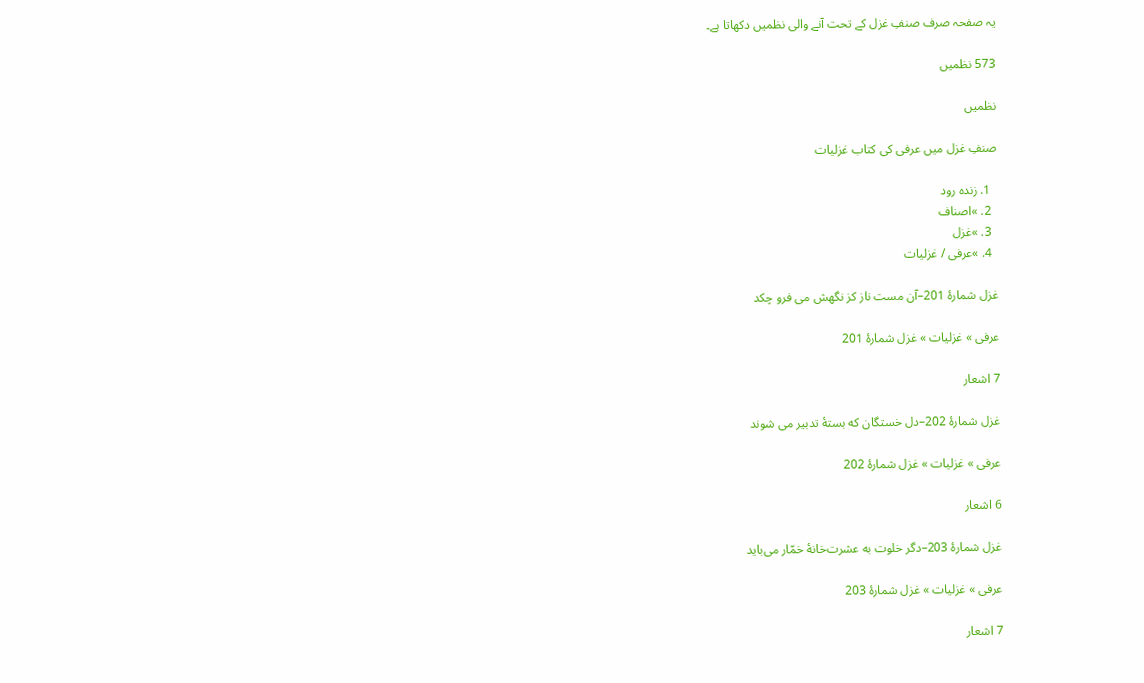یہ صفحہ صرف صنفِ غزل کے تحت آنے والی نظمیں دکھاتا ہے۔

573 نظمیں

نظمیں

صنفِ غزل میں عرفی کی کتاب غزلیات

  1. زندہ رود
  2. »اصناف
  3. »غزل
  4. »عرفی / غزلیات

غزل شمارهٔ 201–آن مست ناز کز نگهش می فرو چکد

عرفی » غزلیات » غزل شمارهٔ 201

7 اشعار

غزل شمارهٔ 202–دل خستگان که بستهٔ تدبیر می شوند

عرفی » غزلیات » غزل شمارهٔ 202

6 اشعار

غزل شمارهٔ 203–دگر خلوت به عشرت‌خانهٔ خمّار می‌باید

عرفی » غزلیات » غزل شمارهٔ 203

7 اشعار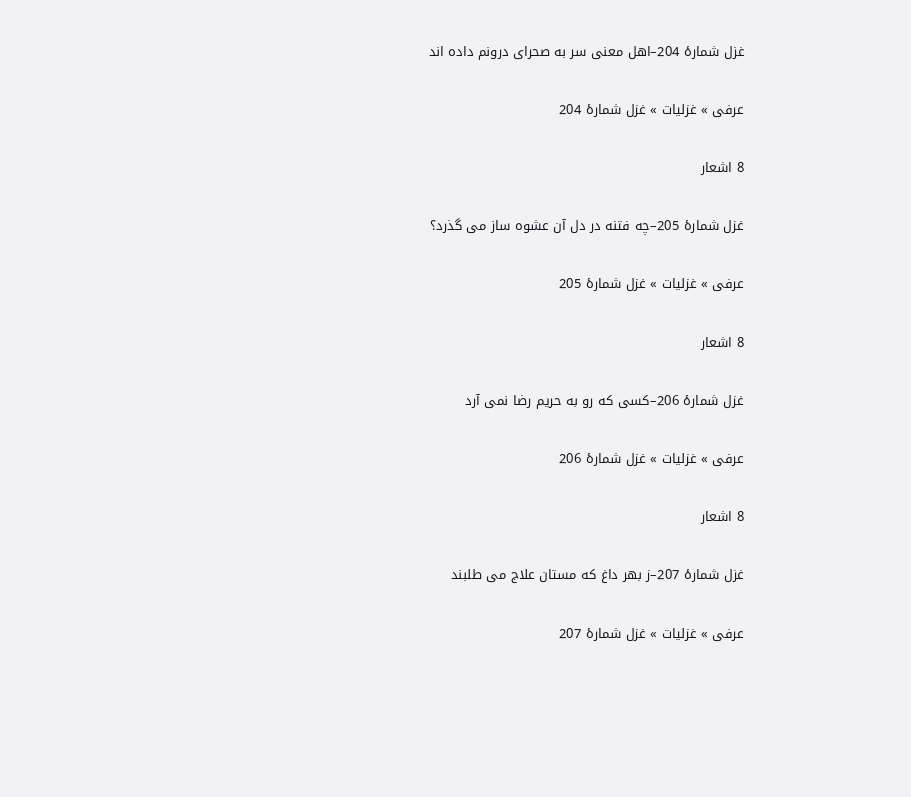غزل شمارهٔ 204–اهل معنی سر به صحرای درونم داده اند

عرفی » غزلیات » غزل شمارهٔ 204

8 اشعار

غزل شمارهٔ 205–چه فتنه در دل آن عشوه ساز می گذرد؟

عرفی » غزلیات » غزل شمارهٔ 205

8 اشعار

غزل شمارهٔ 206–کسی که رو به حریم رضا نمی آرد

عرفی » غزلیات » غزل شمارهٔ 206

8 اشعار

غزل شمارهٔ 207–ز بهر داغ که مستان علاج می طلبند

عرفی » غزلیات » غزل شمارهٔ 207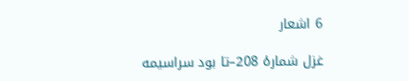6 اشعار

غزل شمارهٔ 208–تا بود سراسیمه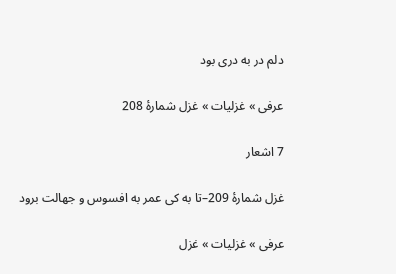دلم در به دری بود

عرفی » غزلیات » غزل شمارهٔ 208

7 اشعار

غزل شمارهٔ 209–تا به کی عمر به افسوس و جهالت برود

عرفی » غزلیات » غزل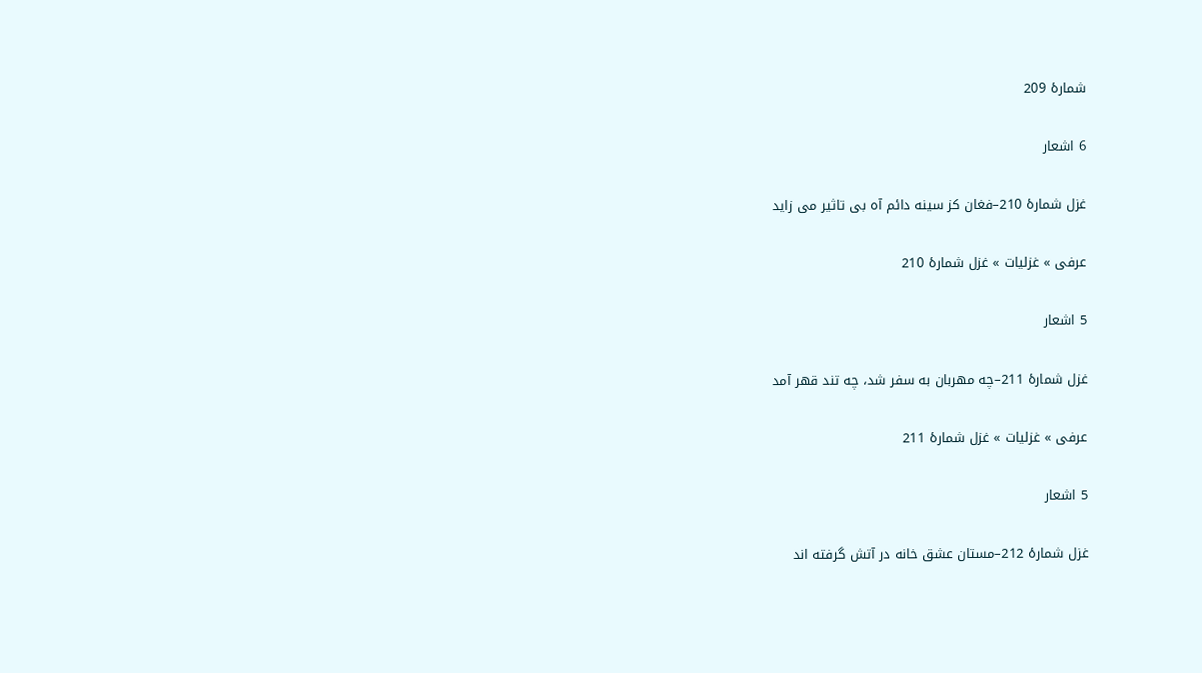شمارهٔ 209

6 اشعار

غزل شمارهٔ 210–فغان کز سینه دائم آه بی تاثیر می زاید

عرفی » غزلیات » غزل شمارهٔ 210

5 اشعار

غزل شمارهٔ 211–چه مهربان به سفر شد، چه تند قهر آمد

عرفی » غزلیات » غزل شمارهٔ 211

5 اشعار

غزل شمارهٔ 212–مستان عشق خانه در آتش گرفته اند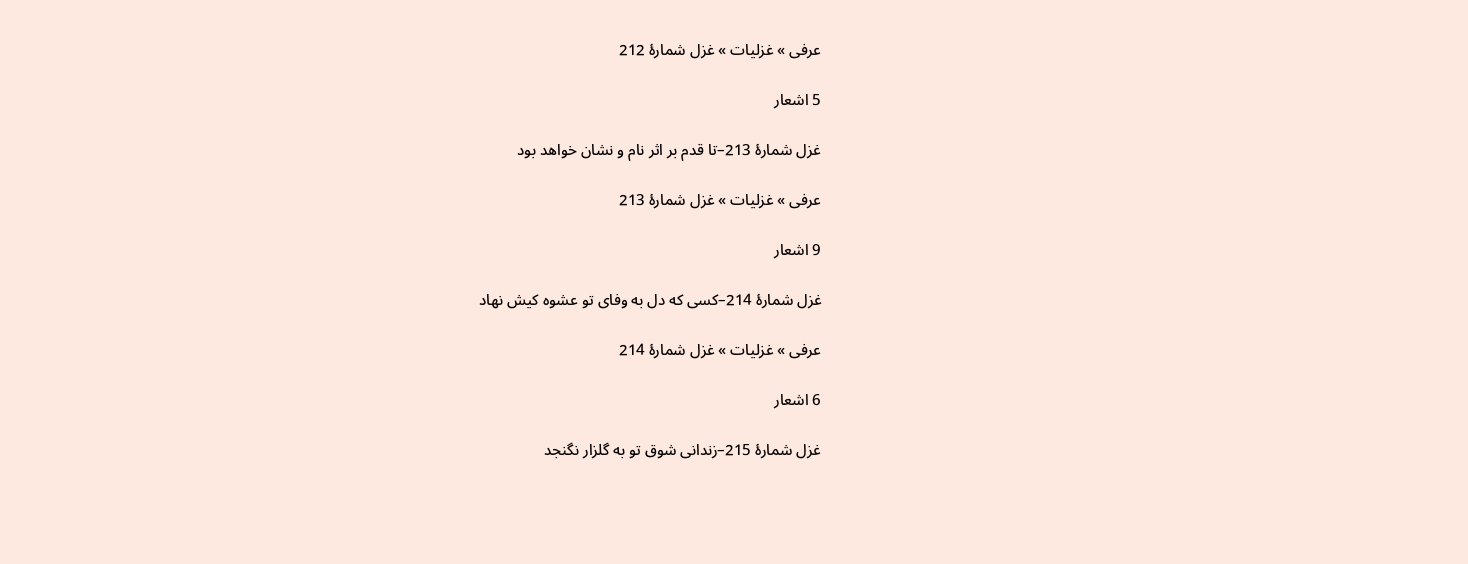عرفی » غزلیات » غزل شمارهٔ 212

5 اشعار

غزل شمارهٔ 213–تا قدم بر اثر نام و نشان خواهد بود

عرفی » غزلیات » غزل شمارهٔ 213

9 اشعار

غزل شمارهٔ 214–کسی که دل به وفای تو عشوه کیش نهاد

عرفی » غزلیات » غزل شمارهٔ 214

6 اشعار

غزل شمارهٔ 215–زندانی شوق تو به گلزار نگنجد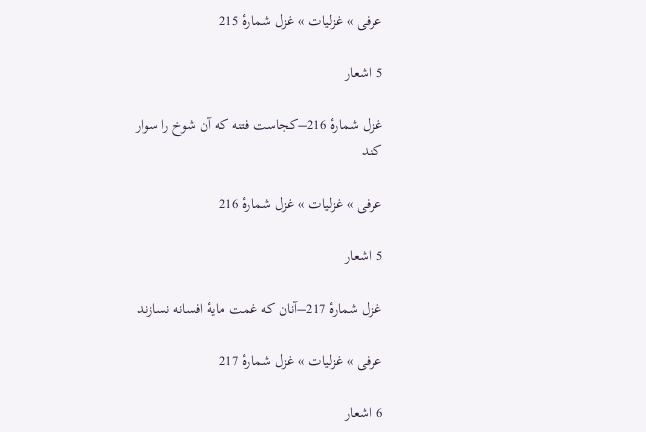عرفی » غزلیات » غزل شمارهٔ 215

5 اشعار

غزل شمارهٔ 216–کجاست فتنه که آن شوخ را سوار کند

عرفی » غزلیات » غزل شمارهٔ 216

5 اشعار

غزل شمارهٔ 217–آنان که غمت مایهٔ افسانه نسازند

عرفی » غزلیات » غزل شمارهٔ 217

6 اشعار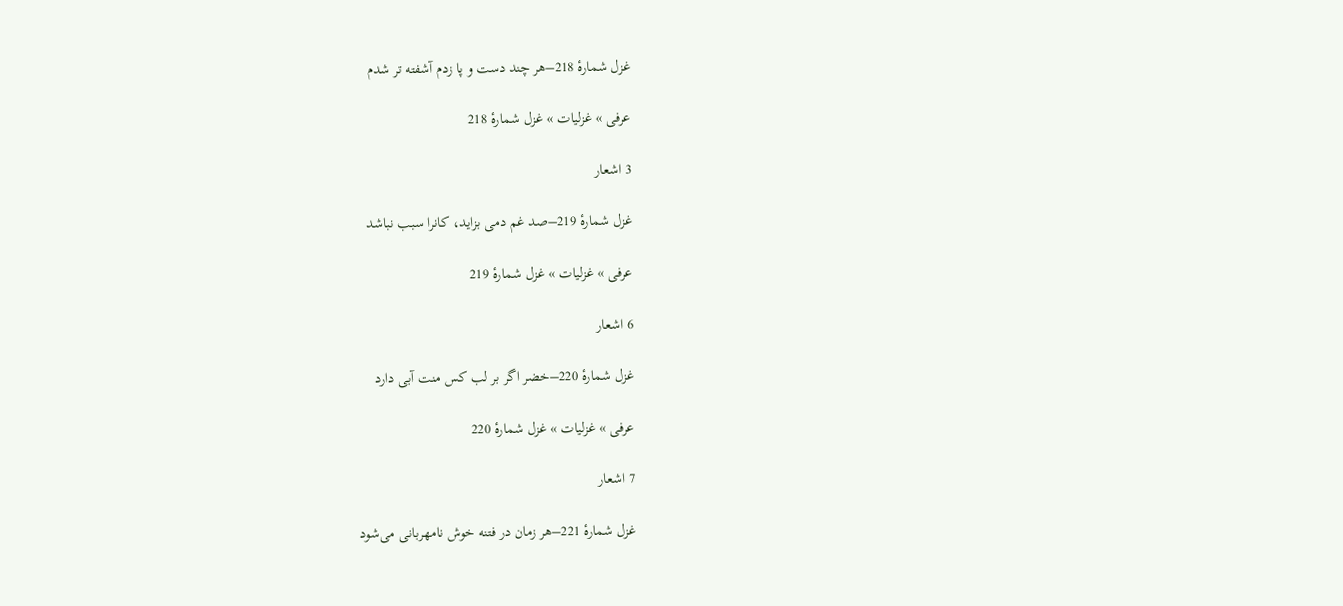غزل شمارهٔ 218–هر چند دست و پا زدم آشفته تر شدم

عرفی » غزلیات » غزل شمارهٔ 218

3 اشعار

غزل شمارهٔ 219–صد غم دمی بزاید، کانرا سبب نباشد

عرفی » غزلیات » غزل شمارهٔ 219

6 اشعار

غزل شمارهٔ 220–خضر اگر بر لب کس منت آبی دارد

عرفی » غزلیات » غزل شمارهٔ 220

7 اشعار

غزل شمارهٔ 221–هر زمان در فتنه خوش نامهربانی می‌شود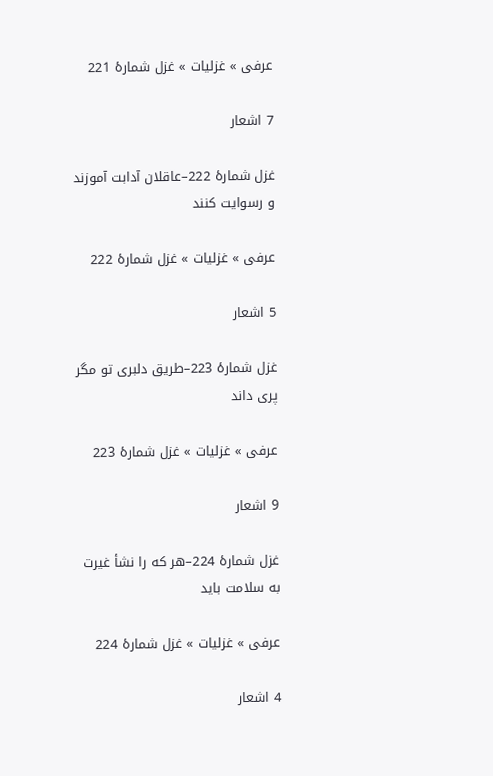عرفی » غزلیات » غزل شمارهٔ 221

7 اشعار

غزل شمارهٔ 222–عاقلان آدابت آموزند و رسوایت کنند

عرفی » غزلیات » غزل شمارهٔ 222

5 اشعار

غزل شمارهٔ 223–طریق دلبری تو مگر پری داند

عرفی » غزلیات » غزل شمارهٔ 223

9 اشعار

غزل شمارهٔ 224–هر که را نشأ غیرت به سلامت باید

عرفی » غزلیات » غزل شمارهٔ 224

4 اشعار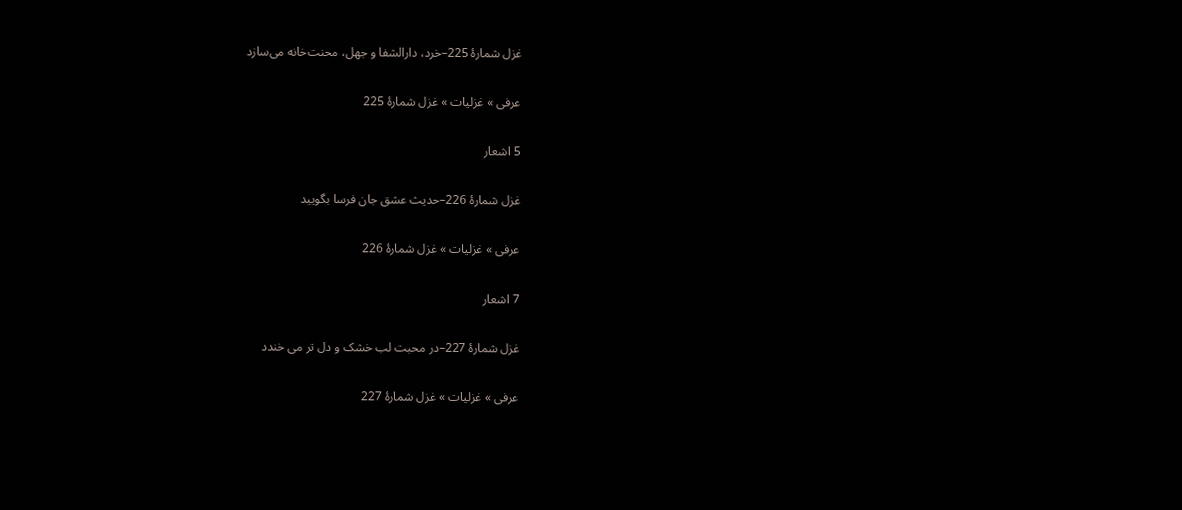غزل شمارهٔ 225–خرد، دارالشفا و جهل، محنت‌خانه می‌سازد

عرفی » غزلیات » غزل شمارهٔ 225

5 اشعار

غزل شمارهٔ 226–حدیث عشق جان فرسا بگویید

عرفی » غزلیات » غزل شمارهٔ 226

7 اشعار

غزل شمارهٔ 227–در محبت لب خشک و دل تر می خندد

عرفی » غزلیات » غزل شمارهٔ 227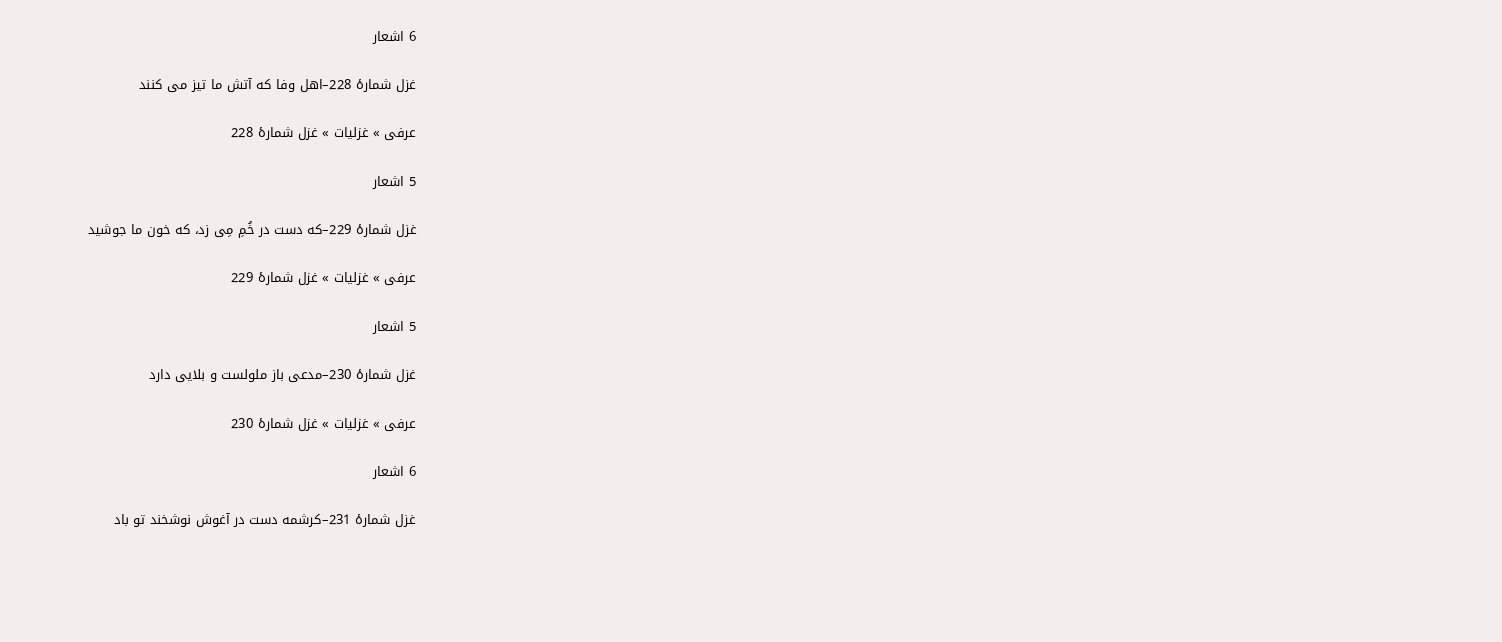6 اشعار

غزل شمارهٔ 228–اهل وفا که آتش ما تیز می کنند

عرفی » غزلیات » غزل شمارهٔ 228

5 اشعار

غزل شمارهٔ 229–که دست در خُمِ مِی زد، که خون ما جوشید

عرفی » غزلیات » غزل شمارهٔ 229

5 اشعار

غزل شمارهٔ 230–مدعی باز ملولست و بلایی دارد

عرفی » غزلیات » غزل شمارهٔ 230

6 اشعار

غزل شمارهٔ 231–کرشمه دست در آغوش نوشخند تو باد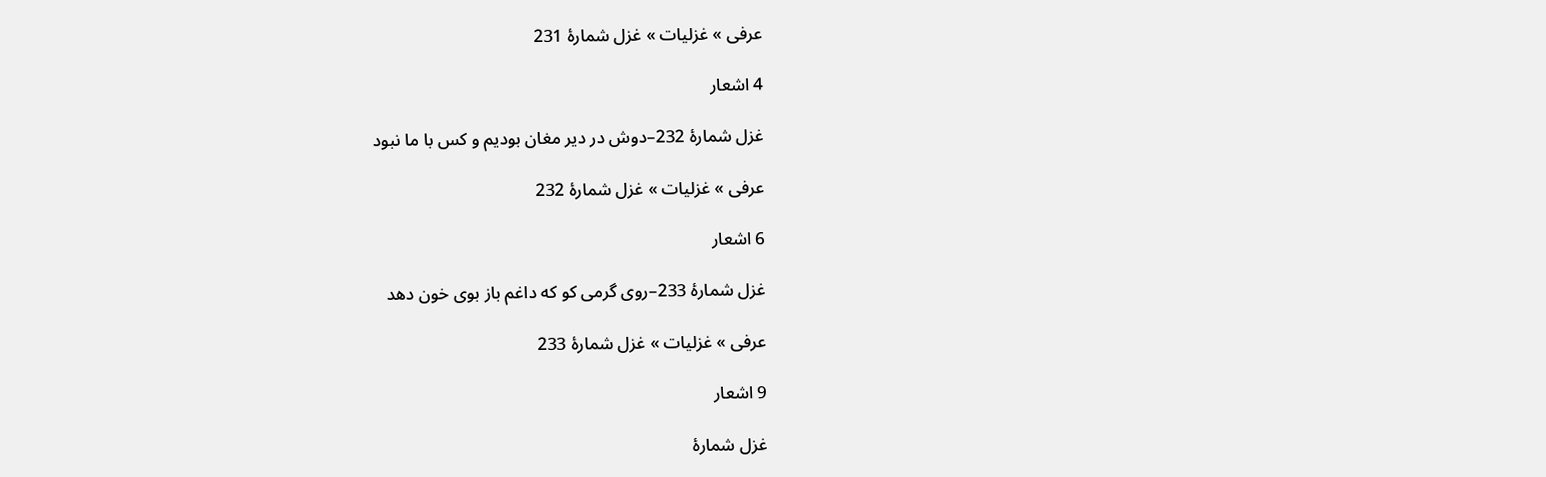عرفی » غزلیات » غزل شمارهٔ 231

4 اشعار

غزل شمارهٔ 232–دوش در دیر مغان بودیم و کس با ما نبود

عرفی » غزلیات » غزل شمارهٔ 232

6 اشعار

غزل شمارهٔ 233–روی گرمی کو که داغم باز بوی خون دهد

عرفی » غزلیات » غزل شمارهٔ 233

9 اشعار

غزل شمارهٔ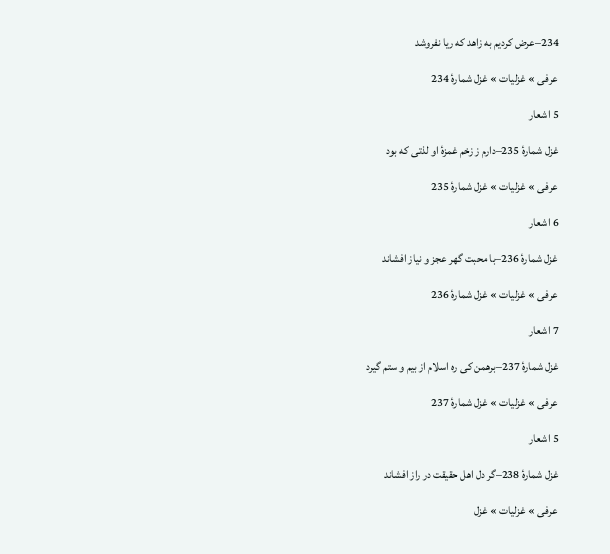234–عرض کردیم به زاهد که ریا نفروشد

عرفی » غزلیات » غزل شمارهٔ 234

5 اشعار

غزل شمارهٔ 235–دارم ز زخم غمزهٔ او لذتی که بود

عرفی » غزلیات » غزل شمارهٔ 235

6 اشعار

غزل شمارهٔ 236–با محبت گهر عجز و نیاز افشاند

عرفی » غزلیات » غزل شمارهٔ 236

7 اشعار

غزل شمارهٔ 237–برهمن کی ره اسلام از بیم و ستم گیرد

عرفی » غزلیات » غزل شمارهٔ 237

5 اشعار

غزل شمارهٔ 238–گر دل اهل حقیقت در راز افشاند

عرفی » غزلیات » غزل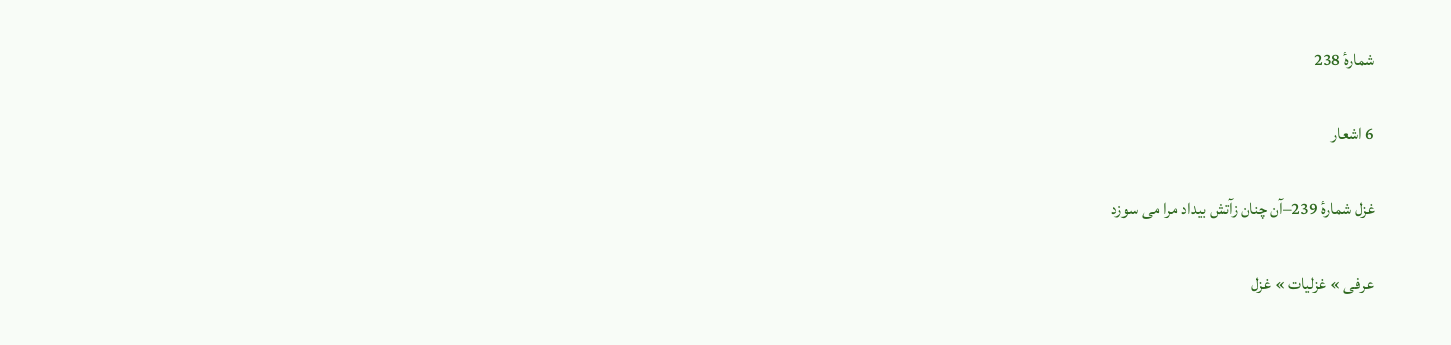شمارهٔ 238

6 اشعار

غزل شمارهٔ 239–آن چنان زآتش بیداد مرا می سوزد

عرفی » غزلیات » غزل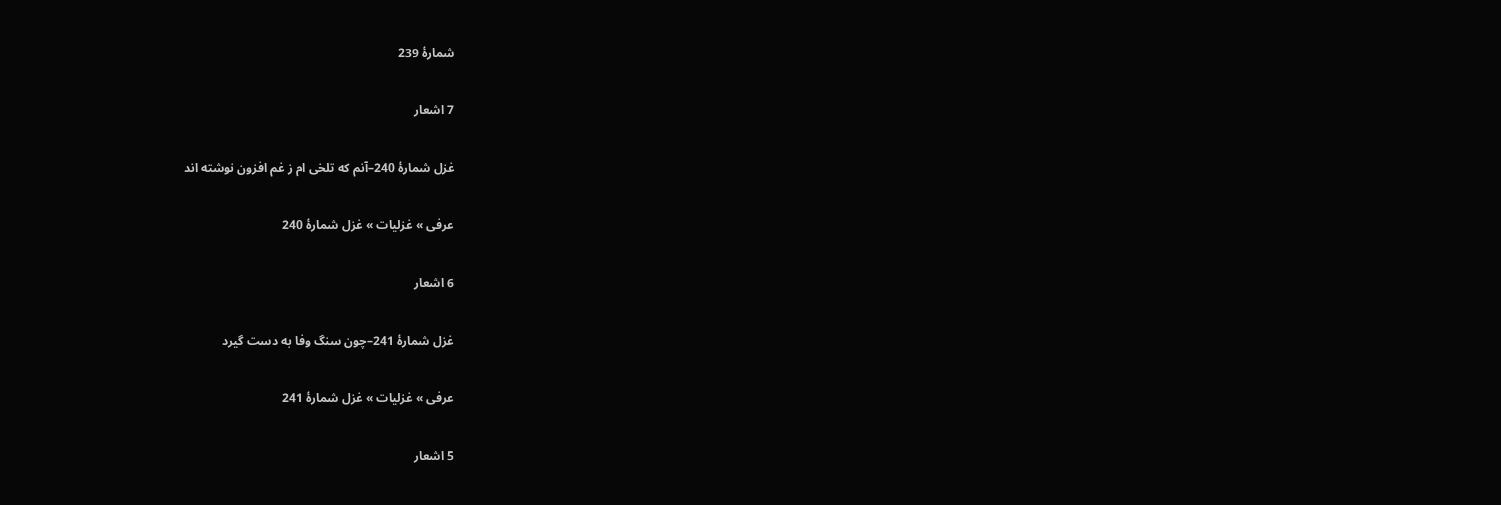شمارهٔ 239

7 اشعار

غزل شمارهٔ 240–آنم که تلخی ام ز غم افزون نوشته اند

عرفی » غزلیات » غزل شمارهٔ 240

6 اشعار

غزل شمارهٔ 241–چون سنگ وفا به دست گیرد

عرفی » غزلیات » غزل شمارهٔ 241

5 اشعار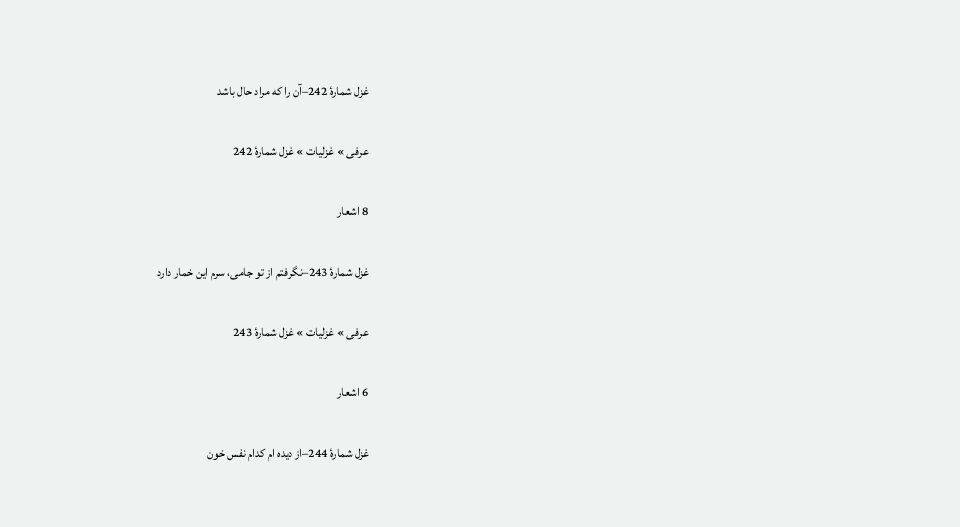غزل شمارهٔ 242–آن را که مراد حال باشد

عرفی » غزلیات » غزل شمارهٔ 242

8 اشعار

غزل شمارهٔ 243–نگرفتم از تو جامی، سرم این خمار دارد

عرفی » غزلیات » غزل شمارهٔ 243

6 اشعار

غزل شمارهٔ 244–از دیده ام کدام نفس خون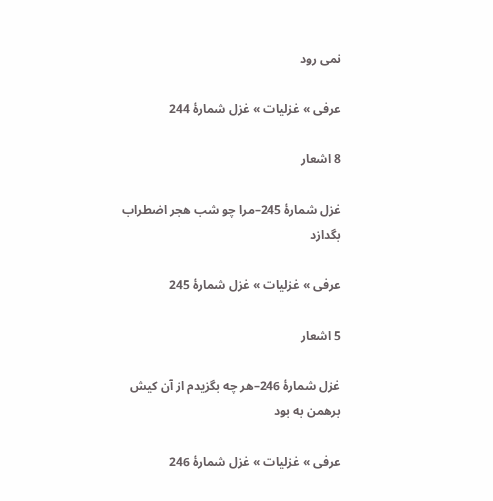نمی رود

عرفی » غزلیات » غزل شمارهٔ 244

8 اشعار

غزل شمارهٔ 245–مرا چو شب هجر اضطراب بگدازد

عرفی » غزلیات » غزل شمارهٔ 245

5 اشعار

غزل شمارهٔ 246–هر چه بگزیدم از آن کیش برهمن به بود

عرفی » غزلیات » غزل شمارهٔ 246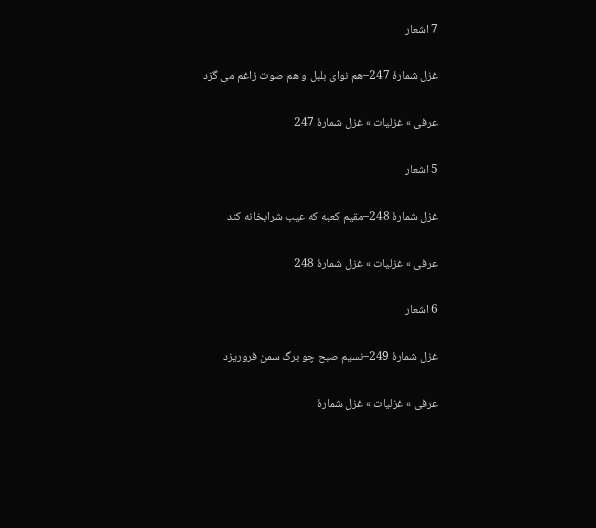7 اشعار

غزل شمارهٔ 247–هم نوای بلبل و هم صوت زاغم می گزد

عرفی » غزلیات » غزل شمارهٔ 247

5 اشعار

غزل شمارهٔ 248–مقیم کعبه که عیب شرابخانه کند

عرفی » غزلیات » غزل شمارهٔ 248

6 اشعار

غزل شمارهٔ 249–نسیم صبح چو برگ سمن فروریزد

عرفی » غزلیات » غزل شمارهٔ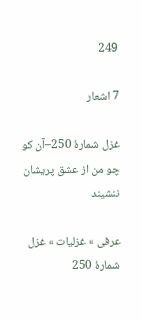249

7 اشعار

غزل شمارهٔ 250–آن کو چو من از عشق پریشان ننشیند

عرفی » غزلیات » غزل شمارهٔ 250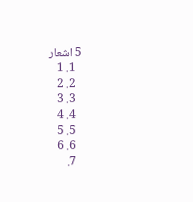5 اشعار
  1. 1
  2. 2
  3. 3
  4. 4
  5. 5
  6. 6
  7.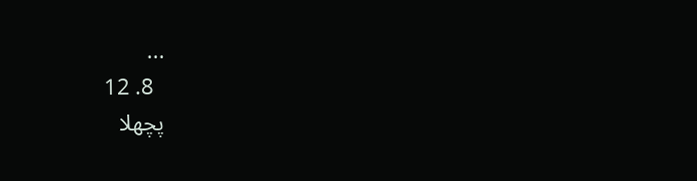...
  8. 12
پچھلا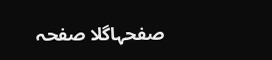صفحہاگلا صفحہ